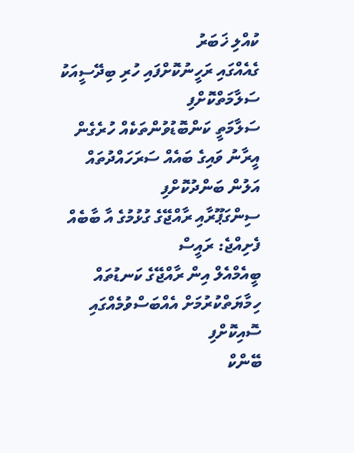ކުއްލި ޚަބަރު
ގެއެއްގައި ރަހީނުކޮށްފައި ހުރި ބިދޭސީއަކު ސަލާމަތްކޮށްފި
ސަލާމަތީ ކަންބޮޑުވުންތަކެއް ހުރެގެން އީރާނު ވައިގެ ބައެއް ސަރަހައްދުތައް އަލުން ބަންދުކޮށްފި
ސިންގަޕޫރާއި ރާއްޖޭގެ ގުޅުމުގެ އާ ބާބެއް ފެށިއްޖެ: ރައީސް
ބީއެމްއެލް އިން ރާއްޖޭގެ ކަނޑުތައް ހިމާޔަތްކުރުމަށް އެއްބަސްވުމެއްގައި ސޮއިކޮށްފި
ބޭންކް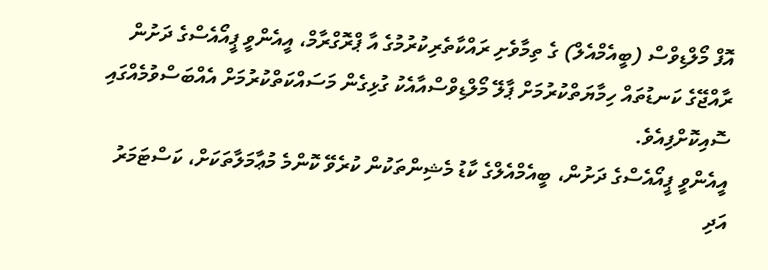އޮފް މޯލްޑިވްސް (ބީއެމްއެލް) ގެ ތިމާވެށި ރައްކާތެރިކުރުމުގެ އާ ޕްރޮގްރާމް، އީއެންވީ ޕީއޯއެސްގެ ދަށުން ރާއްޖޭގެ ކަނޑުތައް ހިމާޔަތްކުރުމަށް ޕާލޭ މޯލްޑިވްސްއާއެކު ގުޅިގެން މަސައްކަތްކުރުމަށް އެއްބަސްވުމެއްގައި ސޮއިކޮށްފިއެވެ.
އީއެންވީ ޕީއޯއެސްގެ ދަށުން، ބީއެމްއެލްގެ ކާޑު މެޝިންތަކުން ކުރެވޭ ކޮންމެ މުޢާމަލާތަކަށް، ކަސްޓަމަރު އަދި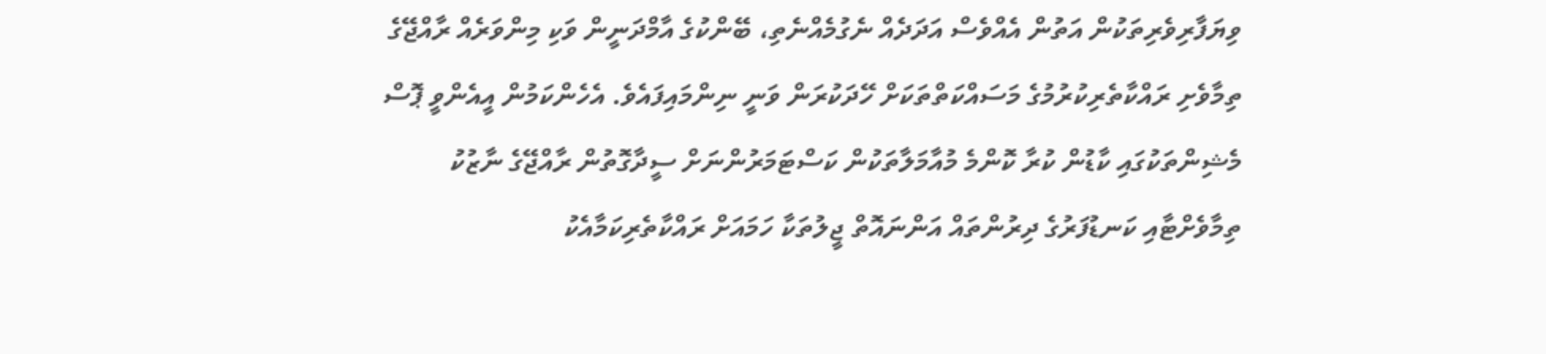ވިޔަފާރިވެރިތަކުން އަތުން އެއްވެސް އަދަދެއް ނެގުމެއްނެތި، ބޭންކުގެ އާމްދަނީން ވަކި މިންވަރެއް ރާއްޖޭގެ ތިމާވެށި ރައްކާތެރިކުރުމުގެ މަސައްކަތްތަކަށް ހޭދަކުރަން ވަނީ ނިންމައިފައެވެ. އެހެންކަމުން އީއެންވީ ޕޮސް މެޝިންތަކުގައި ކާޑުން ކުރާ ކޮންމެ މުއާމަލާތަކުން ކަސްޓަމަރުންނަށް ސީދާގޮތުން ރާއްޖޭގެ ނާޒުކު ތިމާވެށްޓާއި ކަނޑުފަރުގެ ދިރުންތައް އަންނައޮތް ޖީލުތަކާ ހަމައަށް ރައްކާތެރިކަމާއެކު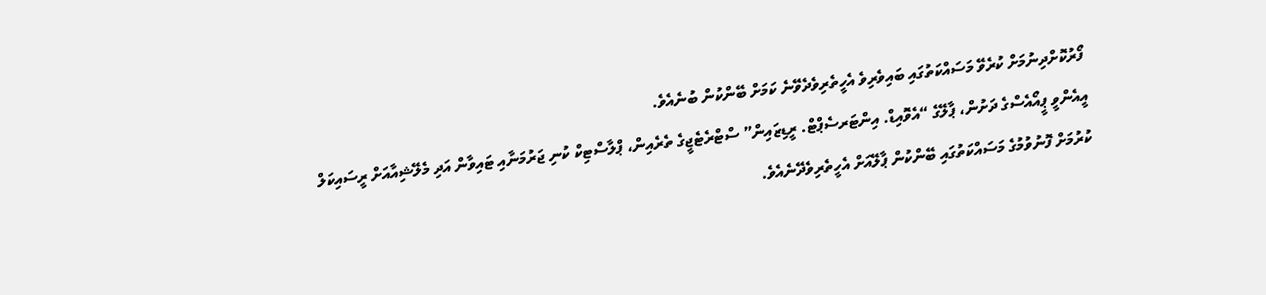ފޯރުކޮށްދިނުމަށް ކުރެވޭ މަސައްކަތުގައި ބައިވެރިވެ އެހީތެރިވެދެވޭނެ ކަމަށް ބޭންކުން ބުނެއެވެ.
އީއެންވީ ޕީއޯއެސްގެ ދަށުން، ޕާލޭގެ “އެވޮއިޑް. އިންޓަރސެޕްޓް. ރީޑިޒައިން” ސްޓްރެޓެޖީގެ ތެރެއިން، ޕްލާސްޓިކް ކުނި ޖަރުމަނާއި ޓައިވާން އަދި މެލޭޝިއާއަށް ރީސައިކަލް ކުރުމަށް ފޮނުވުމުގެ މަސައްކަތުގައި ބޭންކުން ޕާލޭއަށް އެހީތެރިވެދޭނެއެވެ.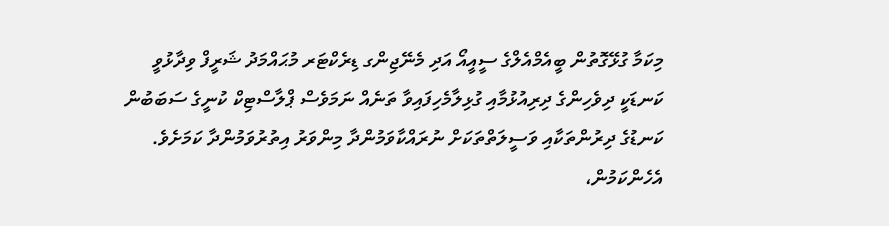މިކަމާ ގުޅޭގޮތުން ބީއެމްއެލްގެ ސީއީއޯ އަދި މެނޭޖިންގ ޑިރެކްޓަރ މުޙައްމަދު ޝަރީފް ވިދާޅުވީ ކަނޑަކީ ދިވެހިންގެ ދިރިއުޅުމާއި ގުޅިލާމެހިފައިވާ ތަނެއް ނަމަވެސް ޕްލާސްޓިކް ކުނީގެ ސަބަބުން ކަނޑުގެ ދިރުންތަކާއި ވަސީލަތްތަކަށް ނުރައްކާވަމުންދާ މިންވަރު އިތުރުވަމުންދާ ކަމަށެވެ.
އެހެންކަމުން،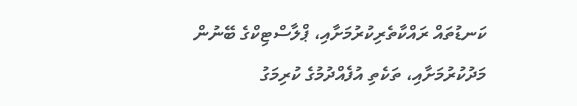ކަނޑުތައް ރައްކާތެރިކުރުމަށާއި، ޕްލާސްޓިކްގެ ބޭނުން މަދުކުރުމަށާއި، ތަކެތި އުފެއްދުމުގެ ކުރިމަގު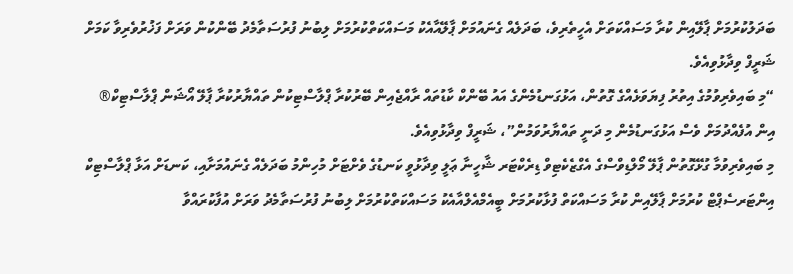ބަދަލުކުރުމަށް ޕާލޭއިން ކުރާ މަސައްކަތަށް އެހީތެރިވެ، ބަދަލެއް ގެނައުމަށް ޕާލޭއާއެކު މަސައްކަތްކުރުމަށް ލިބުނު ފުރުސަތާމެދު ބޭންކުން ވަރަށް ފަޚުރުވެރިވާ ކަމަށް ޝަރީފް ވިދާޅުވިއެވެ.
“މި ބައިވެރިވުމުގެ އިތުރު ފިޔަވަޅެއްގެ ގޮތުން، އަޅުގަނޑުމެންގެ އައު ބޭންކް ކާޑުތައް ރާއްޖެއިން ބޭރުކުރާ ޕްލާސްޓިކުން ތައްޔާރުކުރާ ޕާލޭ އޯޝަން ޕްލާސްޓިކް® އިން އުފެއްދުމަށް ވެސް އަޅުގަނޑުމެން މި ދަނީ ތައްޔާރުވަމުން”، ޝަރީފް ވިދާޅުވިއެވެ.
މި ބައިވެރިވުމާ ގުޅޭގޮތުން ޕާލޭ މޯލްޑިވްސްގެ އެގްޒެކެޓިވް ޑިރެކްޓަރ ޝާހީނާ ޢަލީ ވިދާޅުވީ ކަނޑުގެ ވެށްޓަށް މުހިންމު ބަދަލެއް ގެނައުމަށާއި، ކަނޑަށް އަޅާ ޕްލާސްޓިކް އިންޓަރސެޕްޓް ކުރުމަށް ޕާލޭއިން ކުރާ މަސައްކަތް ފުޅާކުރުމަށް ބީއެމްއެލްއާއެކު މަސައްކަތްކުރުމަށް ލިބުނު ފުރުސަތާމެދު ވަރަށް އުފާކުރައްވާ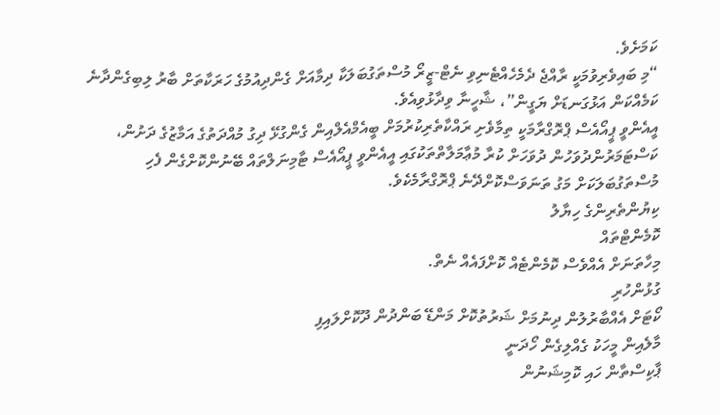ކަމަށެވެ.
“މި ބައިވެރިވުމަކީ ރާއްޖެ ދެމެހެއްޓެނިވި ނެޓް-ޒީރޯ މުސްތަގުބަލަކާ ދިމާއަށް ގެންދިއުމުގެ ހަރަކާތަށް ބާރު ލިބިގެންދާނެ ކަމެއްކަން އަޅުގަނޑަށް ޔަގީން”، ޝާހީނާ ވިދާޅުވިއެވެ.
އީއެންވީ ޕީއޯއެސް ޕްރޮގްރާމަކީ ތިމާވެށި ރައްކާތެރިކުރުމަށް ބީއެމްއެލްއިން ގެންގުޅޭ ދިގު މުއްދަތުގެ އަމާޒުގެ ދަށުން، ކަސްޓަމަރުންދުވަހުން ދުވަހަށް ކުރާ މުޢާމަލާތްތަކުގައި އީއެންވީ ޕީއޯއެސް ޓާމިނަލްތައް ބޭނުންކޮށްގެން ފެހި މުސްތަގުބަލަކަށް މަގު ތަނަވަސްކޮށްދޭނެ ޕްރޮގްރާމެކެވެ.
ކިޔުންތެރިންގެ ހިޔާލު
ކޮމެންޓްތައް
މިހާތަނަށް އެއްވެސް ކޮމެންޓެއް ކޮށްފައެއް ނެތް.
ގުޅުންހުރި
ކޯޓަށް އެއްބާރުލުން ދިނުމަށް ޝަރުތުކޮށް މަންޑޭ ބަންދުން ދޫކޮށްލައިފި
މާލެއިން މީހަކު ގެއްލިގެން ހޯދަނީ
ޕާކިސްތާން ހައި ކޮމިޝަނުން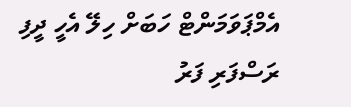އެމްޕަވަމަންޓް ހަބަށް ހިލޭ އެހީ ދީފި
ރަސްފަރި ފަރު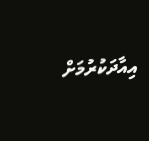އިއާދަކުރުމަށް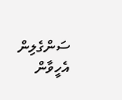ސަންގެލިން އެހީވާން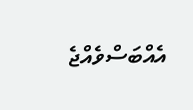އެއްބަސްވެއްޖެ